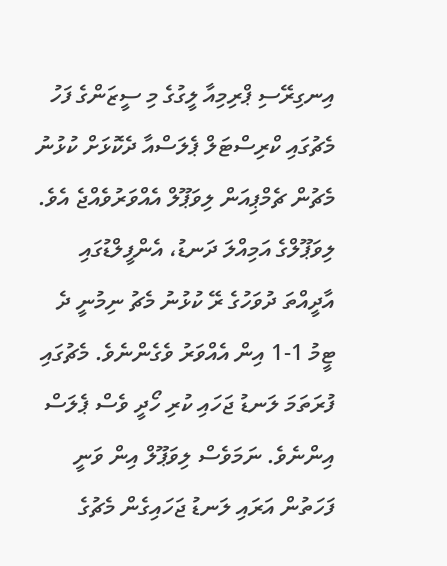އިނގިރޭސި ޕްރިމިއާ ލީގުގެ މި ސީޒަންގެ ފަހު މެޗުގައި ކްރިސްޓަލް ޕެލަސްއާ ދެކޮޅަށް ކުޅުނު މެޗުން ޗެމްޕިއަން ލިވަޕޫލް އެއްވަރުވެއްޖެ އެވެ.
ލިވަޕޫލްގެ އަމިއްލަ ދަނޑު، އެންފީލްޑުގައި އާދީއްތަ ދުވަހުގެ ރޭ ކުޅުނު މެޗު ނިމުނީ ދެ ޓީމު 1-1 އިން އެއްވަރު ވެގެންނެވެ. މެޗުގައި ފުރަތަމަ ލަނޑު ޖަހައި ކުރި ހޯދީ ވެސް ޕެލަސް އިންނެވެ. ނަމަވެސް ލިވަޕޫލް އިން ވަނީ ފަހަތުން އަރައި ލަނޑު ޖަހައިގެން މެޗުގެ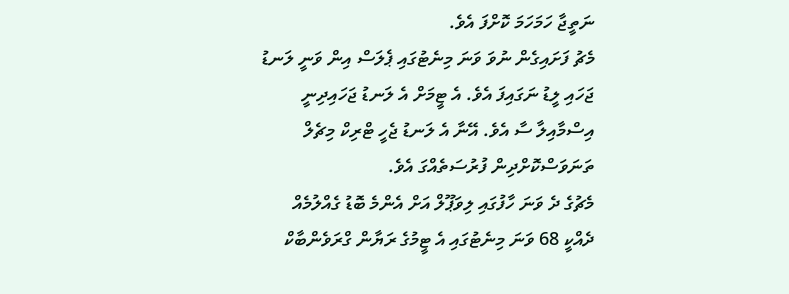ނަތީޖާ ހަމަހަމަ ކޮށްފަ އެވެ.
މެޗު ފަށައިގެން ނުވަ ވަނަ މިނެޓުގައި ޕެލަސް އިން ވަނީ ލަނޑު ޖަހައި ލީޑު ނަގައިފަ އެވެ. އެ ޓީމަށް އެ ލަނޑު ޖަހައިދިނީ އިސްމާއިލާ ސާ އެވެ. އޭނާ އެ ލަނޑު ޖެހީ ޓްރިކް މިޗެލް ތަނަވަސްކޮށްދިން ފުރުސަތެއްގަ އެވެ.
މެޗުގެ ދެ ވަނަ ހާފުގައި ލިވަޕޫލް އަށް އެންމެ ބޮޑު ގެއްލުމެއް ދެއްކީ 68 ވަނަ މިނެޓުގައި އެ ޓީމުގެ ރަޔާން ގްރަވެންބާކް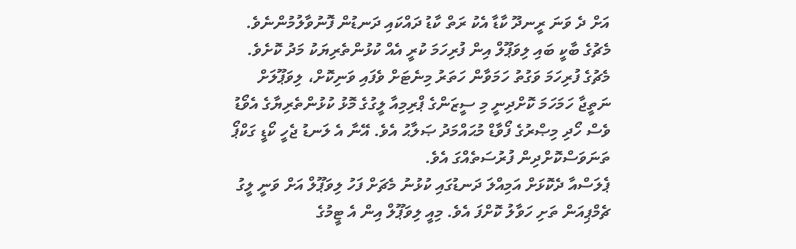އަށް ދެ ވަނަ ރީނދޫ ކާޑާ އެކު ރަތް ކާޑު ދައްކައި ދަނޑުން ފޮނުވާލުމުންނެވެ. މެޗުގެ ބާކީ ބައި ލިވަޕޫލް އިން ފުރިހަމަ ކުރީ އެއް ކުޅުންތެރިޔަކު މަދު ކޮށެވެ.
މެޗުގެ ފުރިހަމަ ވަގުތު ހަމަވާން ހަތަރު މިނެޓަށް ވެފައި ވަނިކޮށް، ލިވަޕޫލަށް ނަތީޖާ ހަމަހަމަ ކޮށްދިނީ މި ސީޒަންގެ ޕްރިމިއާ ލީގުގެ މޮޅު ކުޅުންތެރިޔާގެ އެވޯޑު ވެސް ހޯދި މިޞްރުގެ ފޯވާޑް މުޙައްމަދު ޞަލާޙު އެވެ. އޭނާ އެ ލަނޑު ޖެހީ ކޯޑީ ގަކްޕޯ ތަނަވަސްކޮށްދިން ފުރުސަތެއްގަ އެވެ.
ޕެލަސްއާ ދެކޮޅަށް އަމިއްލަ ދަނޑުގައި ކުޅުނު މެޗަށް ފަހު ލިވަޕޫލް އަށް ވަނީ ލީގު ޗެމްޕިއަން ތަށި ހަވާލު ކޮށްފަ އެވެ. މިއީ ލިވަޕޫލް އިން އެ ޓީމުގެ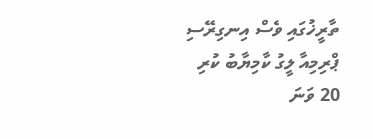ތާރީޚުގައި ވެސް އިނގިރޭސި ޕްރިމިއާ ލީގު ކާމިޔާބު ކުރި 20 ވަނަ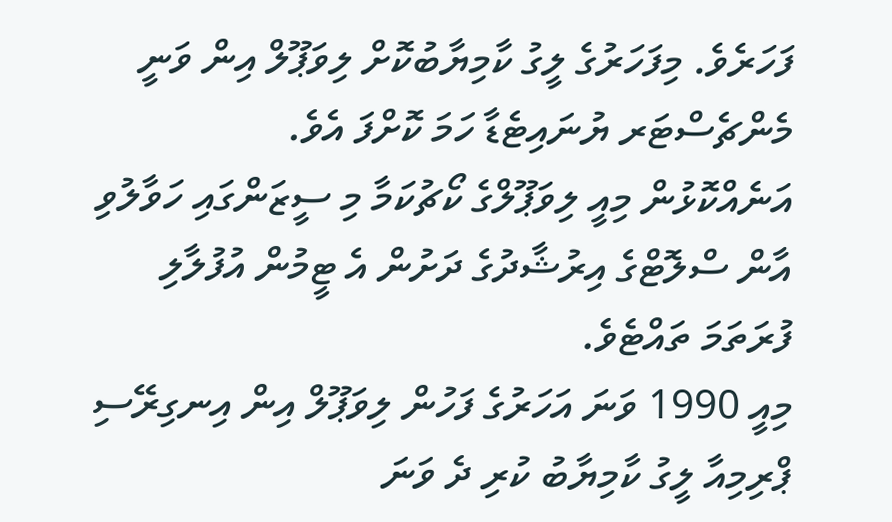ފަހަރެވެ. މިފަހަރުގެ ލީގު ކާމިޔާބުކޮށް ލިވަޕޫލް އިން ވަނީ މެންޗެސްޓަރ ޔުނައިޓެޑާ ހަމަ ކޮށްފަ އެވެ.
އަނެއްކޮޅުން މިއީ ލިވަޕޫލްގެ ކޯޗުކަމާ މި ސީޒަންގައި ހަވާލުވި އާން ސްލޮޓްގެ އިރުޝާދުގެ ދަށުން އެ ޓީމުން އުފުލާލި ފުރަތަމަ ތައްޓެވެ.
މިއީ 1990 ވަނަ އަހަރުގެ ފަހުން ލިވަޕޫލް އިން އިނގިރޭސި ޕްރިމިއާ ލީގު ކާމިޔާބު ކުރި ދެ ވަނަ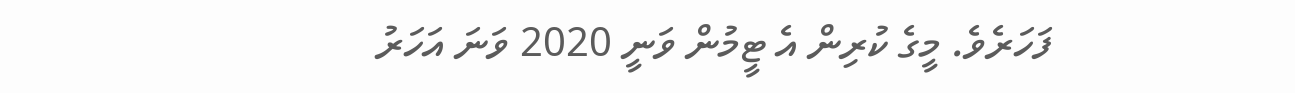ފަހަރެވެ. މީގެ ކުރިން އެ ޓީމުން ވަނީ 2020 ވަނަ އަހަރު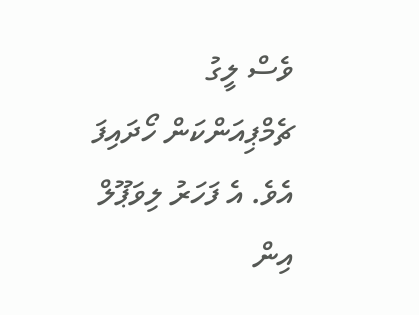ވެސް ލީގު ޗެމްޕިއަންކަން ހޯދައިފަ އެވެ. އެ ފަހަރު ލިވަޕޫލް އިން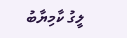ލީގު ކާމިޔާބު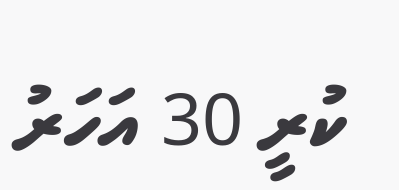ކުރީ 30 އަހަރު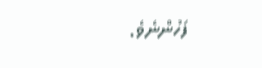ފަހުންނެވެ.